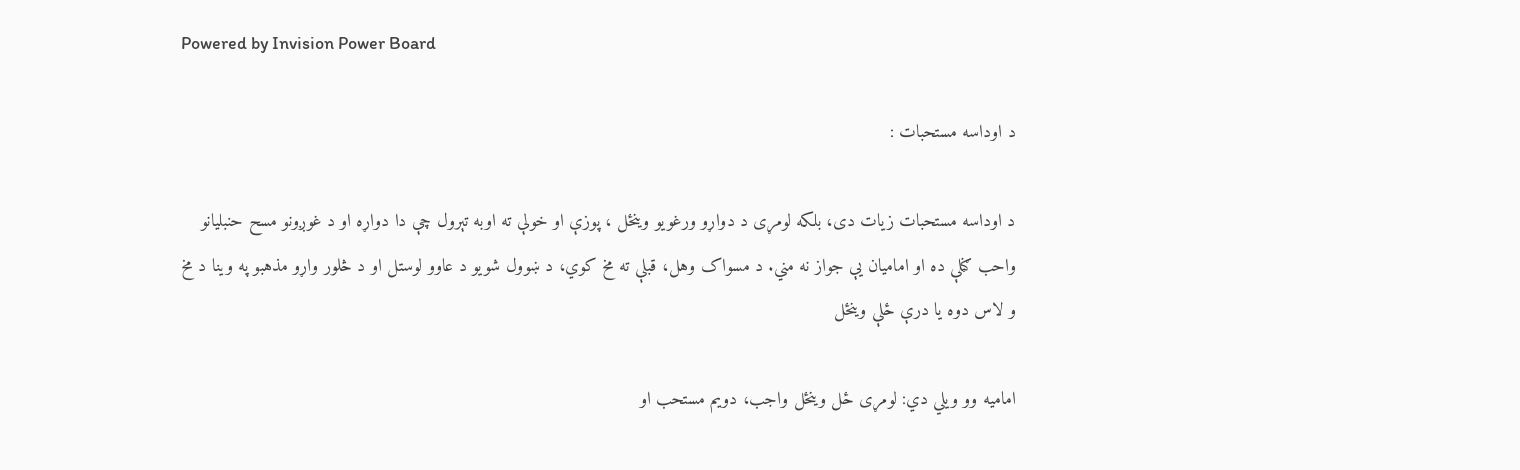Powered by Invision Power Board

د اوداسه مستحبات :

د اوداسه مستحبات زيات دی، بلکه لومړی د دواړو ورغويو وينځل ، پوزې او خولې ته اوبه تېرول چې دا دواړه او د غوږونو مسح حنبليانو واحب ګڼلې ده او اماميان يې جواز نه مني. د مسواک وهل، قبلې ته مخ کوي، د ښوول شويو د عاوو لوستل او د څلور واړو مذهبو په وينا د مخ و لاس دوه يا درې ځلې وينځل

اماميه وو ويلي دي: لومړی ځل وينځل واجب، دويم مستحب او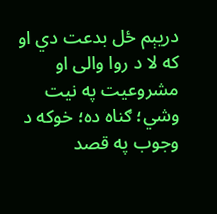دريېم ځل بدعت دي او که لا د روا والی او مشروعيت په نيت وشي؛ ګناه ده؛ خوکه د وجوب په قصد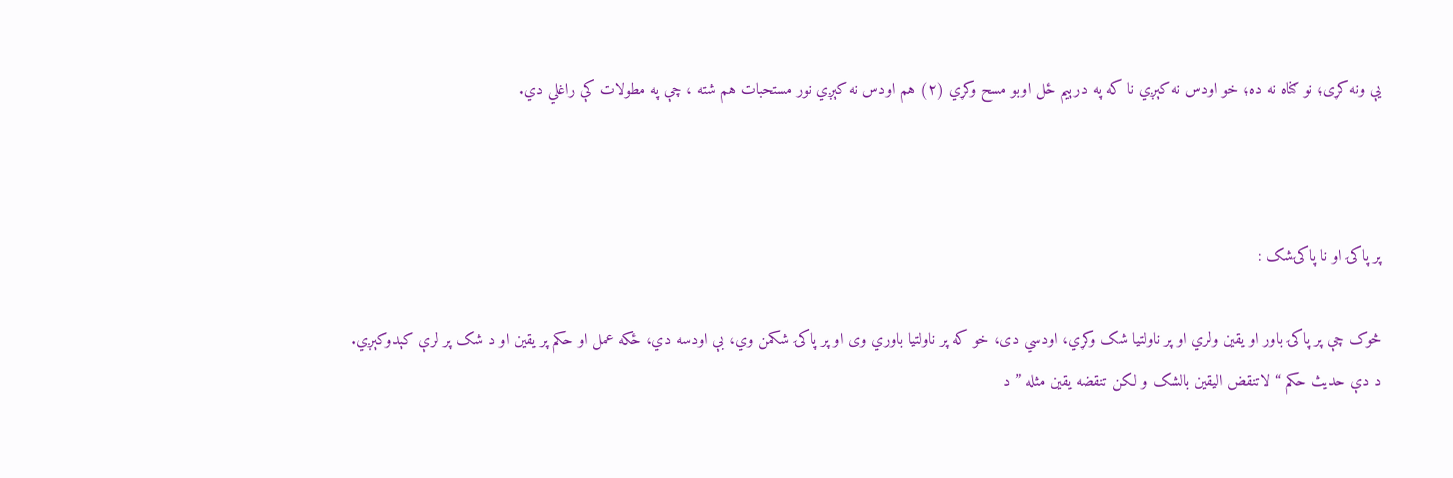يې ونه کړی؛ نو ګناه نه ده؛ خو اودس نه کېږي نا که په درېيم ځل اوبو مسح وکړي (۲) هم اودس نه کېږي نور مستحبات هم شته ، چې په مطولات کې راغلي دي.



پر پاکۍ او نا پاکۍشک :

څوک چې پر پاکۍ باور او يقين ولري او پر ناولتيا شک وکړي، اودسي دی، خو که پر ناولتيا باوري وی او پر پاکۍ شکمن وي، بې اودسه دي، ځکه عمل او حکم پر يقين او د شک پر لرې کېدوکېږي. د دې حديث حکم “ لاتنقض اليقين بالشک و لکن تنقضه يقين مثله ” د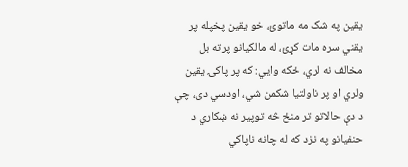يقين په شک مه ماتوئ، خو يقين پخپله پر يقني سره مات کړئ، له مالکيانو پرته بل مخالف نه لري، ځکه وايي: که پر پاکۍ يقين ولري او پر ناولتيا شکمن شي، اودسي دی، چې د دې حالاتو تر منځ څه توپير نه ښکاري د حنفيانو په نزد که له چانه ناپاکي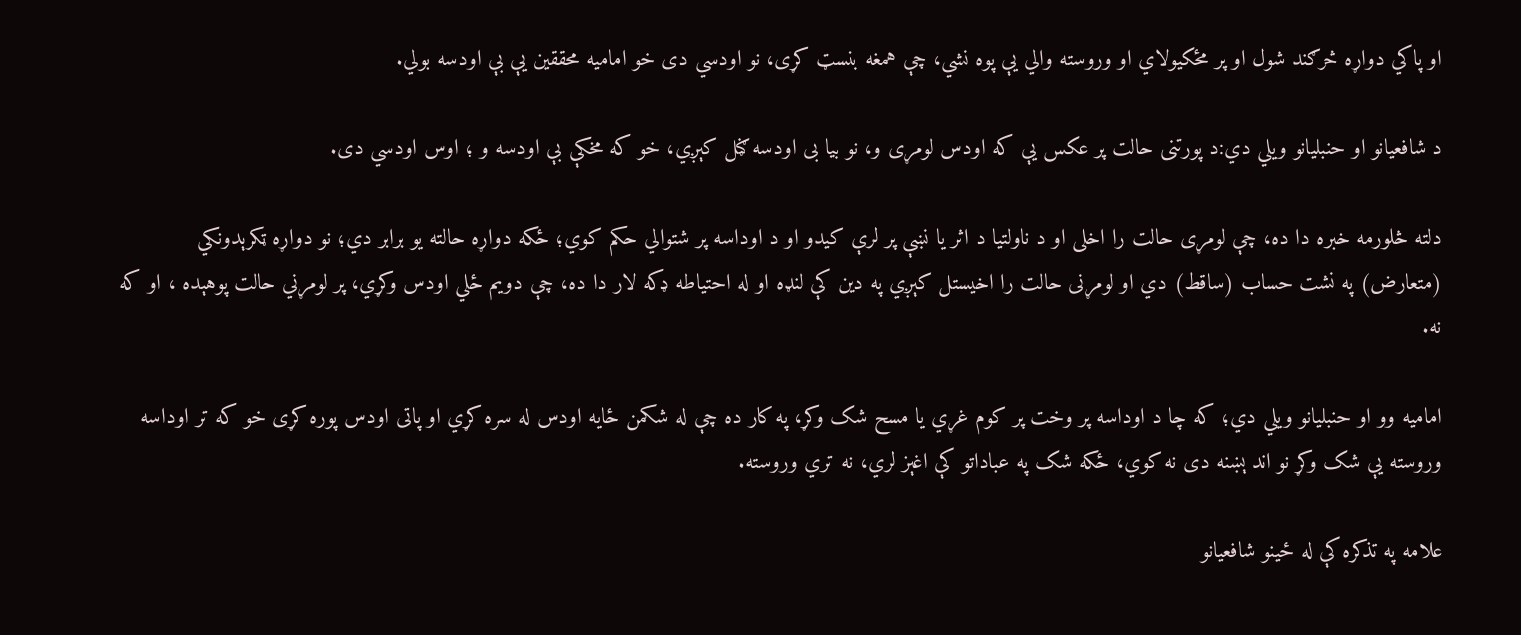او پاکي دواړه څرګند شول او پر مځکيولاي او وروسته والي يې پوه نشي، چې همغه بنسټ کړی، نو اودسي دی خو اماميه محققين يې بې اودسه بولي.

د شافعيانو او حنبليانو ويلي دي:د پورتنی حالت پر عکس يې که اودس لومړی و، نو بيا بی اودسه ګڼل کېږي، خو که مخکې بې اودسه و ؛ اوس اودسي دی.

دلته څلورمه خبره دا ده، چې لومړی حالت را اخلی او د ناولتيا د اثر يا نښې پر لرې کيدو او د اوداسه پر شتوالي حکم کوي؛ ځکه دواړه حالته يو برابر دي؛ نو دواړه ټکرېدونکي (متعارض) په نشت حساب (ساقط) دي او لومړنی حالت را اخيستل کېږي په دين کې لنډه او له احتياطه ډکه لار دا ده، چې دويم ځلي اودس وکړي، پر لومړني حالت پوهېده ، او که نه.

اماميه وو او حنبليانو ويلي دي؛ که چا د اوداسه پر وخت پر کوم غړي يا مسح شک وکړ، په کار ده چې له شکمن ځايه اودس له سره کړي او پاتی اودس پوره کړی خو که تر اوداسه وروسته يې شک وکړ نو اند ېښنه دی نه کوي، ځکه شک په عباداتو کې اغېز لري، نه تري وروسته.

علامه په تذکره کې له ځينو شافعيانو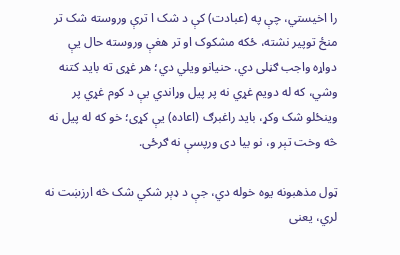را اخيستي، چې په (عبادت) کې د شک ا ترې وروسته شک تر منځ توپير نشته، ځکه مشکوک او تر هغې وروسته حال يې دواړه واجب ګڼلی دي. حنيانو ويلي دي؛ هر غړی ته بايد کتنه وشي، که له دويم غړي نه پر پيل وړاندي يې د کوم غړي پر وينځلو شک وکړ، بايد راغبرګ (اعاده) يې کړی؛ خو که له پيل نه څه وخت تېر و، نو بيا دی ورپسې نه ګرځی.

ټول مذهبونه يوه خوله دي، جې د ډېر شکي شک څه ارزښت نه لري، يعنی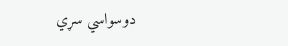دوسواسي سړي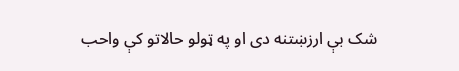شک بې ارزښتنه دی او په ټولو حالاتو کې واحب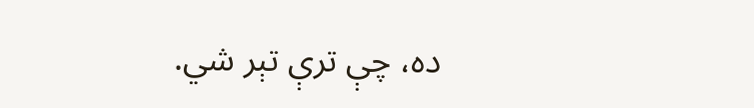ده، چې ترې تېر شي.